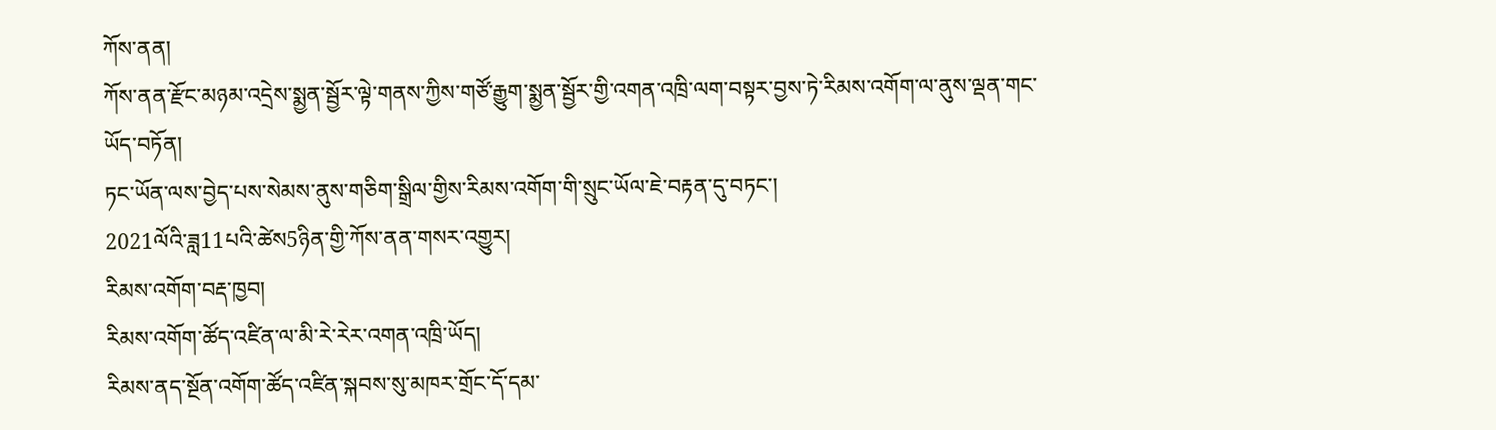ཀོས་ནན།
ཀོས་ནན་རྫོང་མཉམ་འདྲེས་སྨྱན་སྦྱོར་ལྟེ་གནས་ཀྱིས་གཙོ་རྒྱུག་སྨྱན་སྦྱོར་གྱི་འགན་འཁྲི་ལག་བསྟར་བྱས་ཏེ་རིམས་འགོག་ལ་ནུས་ལྡན་གང་ཡོད་བཏོན།
ཏང་ཡོན་ལས་བྱེད་པས་སེམས་ནུས་གཅིག་སྒྲིལ་གྱིས་རིམས་འགོག་གི་སྲུང་ཡོལ་ཇེ་བརྟན་དུ་བཏང་།
2021ལོའི་ཟླ11པའི་ཚེས5ཉིན་གྱི་ཀོས་ནན་གསར་འགྱུར།
རིམས་འགོག་བརྡ་ཁྱབ།
རིམས་འགོག་ཚོད་འཛིན་ལ་མི་རེ་རེར་འགན་འཁྲི་ཡོད།
རིམས་ནད་སྔོན་འགོག་ཚོད་འཛིན་སྐབས་སུ་མཁར་གྲོང་དོ་དམ་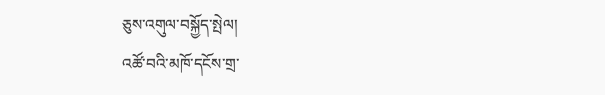ཅུས་འགུལ་བསྐྱོད་སྤེལ།
འཚོ་བའི་མཁོ་དངོས་གྲ་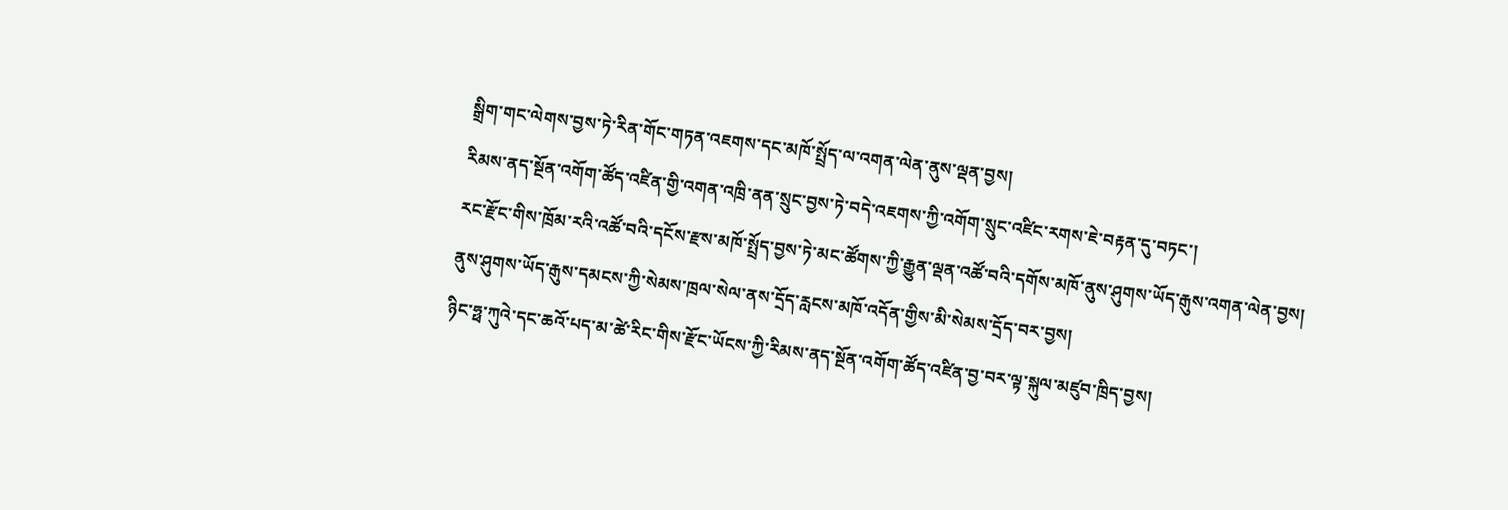སྒྲིག་གང་ལེགས་བྱས་ཏེ་རིན་གོང་གཏན་འཇགས་དང་མཁོ་སྤྲོད་ལ་འགན་ལེན་ནུས་ལྡན་བྱས།
རིམས་ནད་སྔོན་འགོག་ཚོད་འཛིན་གྱི་འགན་འཁྲི་ནན་སྲུང་བྱས་ཏེ་བདེ་འཇགས་ཀྱི་འགོག་སྲུང་འཛིང་རགས་ཇེ་བརྟན་དུ་བཏང་།
རང་རྫོང་གིས་ཁྲོམ་རའི་འཚོ་བའི་དངོས་རྫས་མཁོ་སྤྲོད་བྱས་ཏེ་མང་ཚོགས་ཀྱི་རྒྱུན་ལྡན་འཚོ་བའི་དགོས་མཁོ་ནུས་ཤུགས་ཡོད་རྒུས་འགན་ལེན་བྱས།
ནུས་ཤུགས་ཡོད་རྒུས་དམངས་ཀྱི་སེམས་ཁྲལ་སེལ་ནས་དྲོད་རླངས་མཁོ་འདོན་གྱིས་མི་སེམས་དྲོད་བར་བྱས།
ཉིང་ཧྥ་ཀུའེ་དང་ཆའོ་པད་མ་ཚེ་རིང་གིས་རྫོང་ཡོངས་ཀྱི་རིམས་ནད་སྔོན་འགོག་ཚོད་འཛིན་བྱ་བར་ལྟ་སྐུལ་མཛུབ་ཁྲིད་བྱས།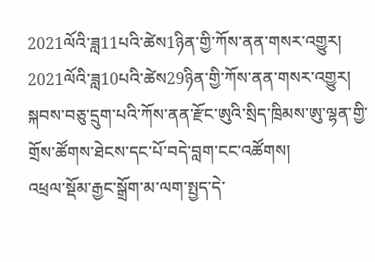2021ལོའི་ཟླ11པའི་ཚེས1ཉིན་གྱི་ཀོས་ནན་གསར་འགྱུར།
2021ལོའི་ཟླ10པའི་ཚེས29ཉིན་གྱི་ཀོས་ནན་གསར་འགྱུར།
སྐབས་བཅུ་དྲུག་པའི་ཀོས་ནན་རྫོང་ཨུའི་སྲིད་ཁྲིམས་ཨུ་ལྷན་གྱི་གྲོས་ཚོགས་ཐེངས་དང་པོ་བདེ་བླག་ངང་འཚོགས།
འཕྲལ་སྡོམ་རྒྱང་སྒྲོག་མ་ལག་སྤྱད་དེ་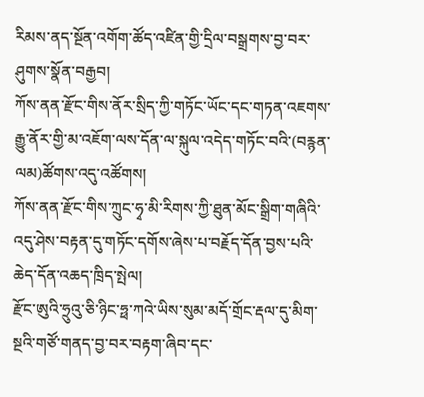རིམས་ནད་སྔོན་འགོག་ཚོད་འཛིན་གྱི་དྲིལ་བསྒྲགས་བྱ་བར་ཤུགས་སྣོན་བརྒྱབ།
ཀོས་ནན་རྫོང་གིས་ནོར་སྲིད་ཀྱི་གཏོང་ཡོང་དང་གཏན་འཇགས་རྒྱུ་ནོར་གྱི་མ་འཇོག་ལས་དོན་ལ་སྐུལ་འདེད་གཏོང་བའི་(བརྙན་ལམ)ཚོགས་འདུ་འཚོགས།
ཀོས་ནན་རྫོང་གིས་ཀྲུང་ཧྭ་མི་རིགས་ཀྱི་ཐུན་མོང་སྒྲིག་གཞིའི་འདུ་ཤེས་བརྟན་དུ་གཏོང་དགོས་ཞེས་པ་བརྗོད་དོན་བྱས་པའི་ཆེད་དོན་འཆད་ཁྲིད་སྤེལ།
རྫོང་ཨུའི་ཧྲུའུ་ཅི་ཉིང་ཧྥ་ཀའེ་ཡིས་སུམ་མདོ་གྲོང་རྡལ་དུ་མིག་སྔའི་གཙོ་གནད་བྱ་བར་བརྟག་ཞིབ་དང་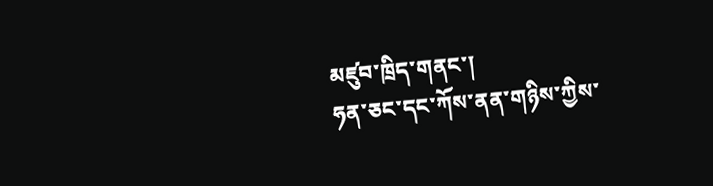མཛུབ་ཁྲིད་གནང་།
ཧན་ཅང་དང་ཀོས་ནན་གཉིས་ཀྱིས་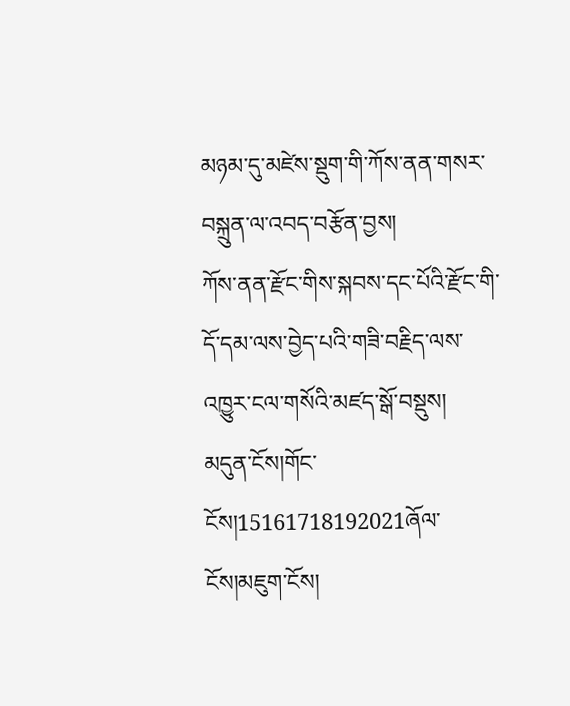མཉམ་དུ་མཛེས་སྡུག་གི་ཀོས་ནན་གསར་བསྐྲུན་ལ་འབད་བརྩོན་བྱས།
ཀོས་ནན་རྫོང་གིས་སྐབས་དང་པོའི་རྫོང་གི་དོ་དམ་ལས་བྱེད་པའི་གཟི་བརྗིད་ལས་འཁྱུར་ངལ་གསོའི་མཛད་སྒོ་བསྡུས།
མདུན་ངོས།གོང་ངོས།15161718192021ཞོལ་ངོས།མཇུག་ངོས།